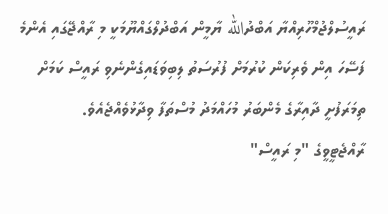ރައީސުލްޖުމްހޫރިއްޔާ އަބްދުالله ޔާމީން އަބްދުލްގައްޔޫމަކީ މި ރާއްޖޭގައި އެންމެ ފަސޭހަ އިން ވެރިކަން ކުރުމަށް ފުރުސަތު ލިބިވަޑައިގެންނެވި ރައީސް ކަމަށް ތިމަރަފުށީ ދާއިރާގެ މެންބަރު މުހައްމަދު މުސްތަފާ ވިދާޅުވެއްޖެއެވެ.
ރާއްޖެޓީވީގެ "މި ރައީސް"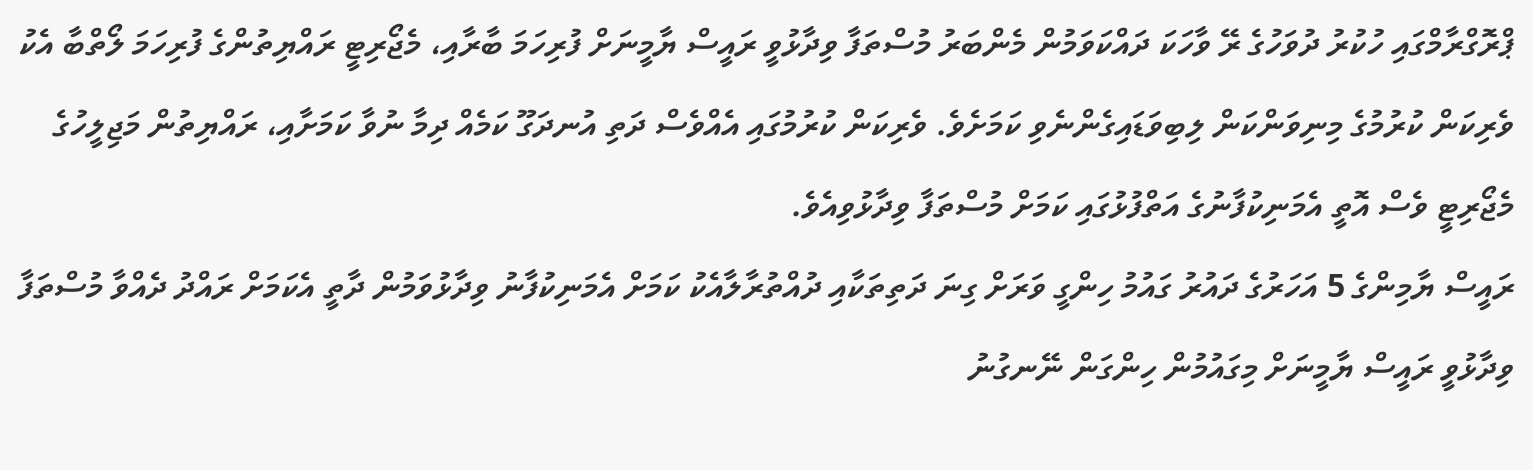ޕްރޮގްރާމްގައި ހުކުރު ދުވަހުގެ ރޭ ވާހަކަ ދައްކަވަމުން މެންބަރު މުސްތަފާ ވިދާޅުވީ ރައީސް ޔާމީނަށް ފުރިހަމަ ބާރާއި، މެޖޯރިޓީ ރައްޔިތުންގެ ފުރިހަމަ ލޯތްބާ އެކު ވެރިކަން ކުރުމުގެ މިނިވަންކަން ލިބިވަޑައިގެންނެވި ކަމަށެވެ. ވެރިކަން ކުރުމުގައި އެއްވެސް ދަތި އުނދަގޫ ކަމެއް ދިމާ ނުވާ ކަމަށާއި، ރައްޔިތުން މަޖިލީހުގެ މެޖޯރިޓީ ވެސް އޮތީ އެމަނިކުފާނުގެ އަތްފުޅުގައި ކަމަށް މުސްތަފާ ވިދާޅުވިއެވެ.
ރައީސް ޔާމިންގެ 5 އަހަރުގެ ދައުރު ގައުމު ހިންގީ ވަރަށް ގިނަ ދަތިތަކާއި ދުއްތުރާލާއެކު ކަމަށް އެމަނިކުފާނު ވިދާޅުވަމުން ދާތީ އެކަމަށް ރައްދު ދެއްވާ މުސްތަފާ ވިދާޅުވީ ރައީސް ޔާމީނަށް މިގައުމުން ހިންގަން ނޭނގުނު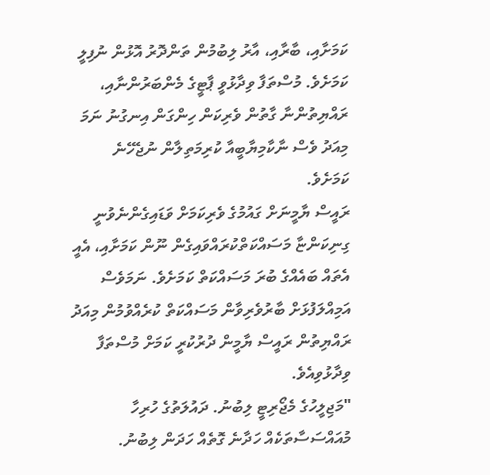ކަމަށާއި، ބާރާއި، އާރު ލިބުމުން ތަންދޮރު އޮޅުން ނުފިލީ ކަމަށެވެ. މުސްތަފާ ވިދާޅުވީ ޕާޓީގެ މެންބަރުންނާއި، ރައްޔިތުންނާ ގާތުން ވެރިކަން ހިންގަން އިނގުނު ނަމަ މިއަދު ވެސް ނާކާމިޔާބީއާ ކުރިމަތިލާން ނުޖެހޭނެ ކަމަށެވެ.
ރައީސް ޔާމީނަށް ގައުމުގެ ވެރިކަމަށް ވަޑައިގެންނެވުނީ ގިނިކަންޏާ މަސައްކަތްކުރައްވައިގެން ނޫން ކަމަށާއި، އެއީ އެތައް ބައެއްގެ ބުރަ މަސައްކަތް ކަމަށެވެ. ނަމަވެސް އަމިއްލަފުޅަށް ބާރުވެރިވާން މަސައްކަތް ކުރެއްވުމުން މިއަދު ރައްޔިތުން ރައީސް ޔާމީން ދުރުކުރީ ކަމަށް މުސްތަފާ ވިދާޅުވިއެވެ.
"މަޖިލީހުގެ މެޖޯރިޓީ ލިބުނު. ދައުލަތުގެ ހުރިހާ މުއައްސަސާތަކެއް ހަދާނެ ގޮތެއް ހަދަން ލިބުނު.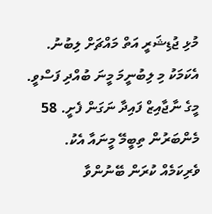މުޅި ޖުޑިޝަރީ އަތް މައްޗަށް ލިބުނު. އެކަމަކު މި ލިބުނީމަ މީނަ ބުއްދި ފަސްވީ. މީގެ ނާޖާއިޒް ފައިދާ ނަގަން ފެށީ. 58 މެންބަރުން ތިބީމޭ މީނައާ އެކު. ވެރިކަމެއް ކުރަން ބޭނުންވާ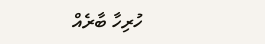ހުރިހާ ބާރެއް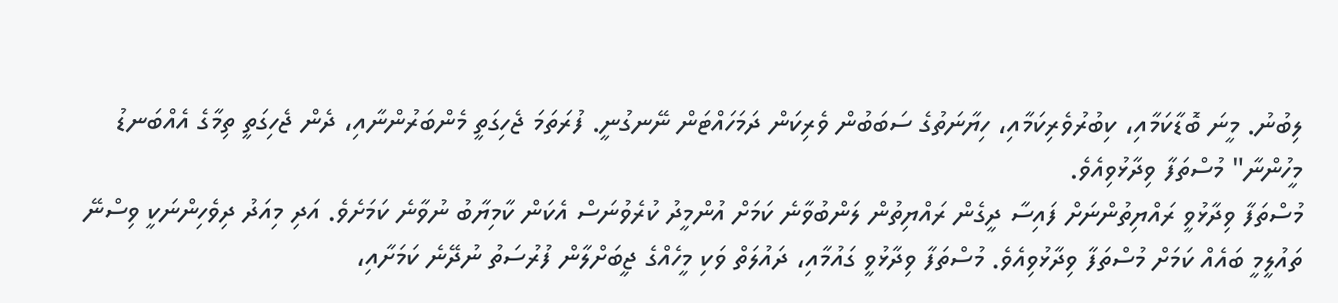ލިބުނު. މީނަ ބޮޑާކަމާއި، ކިބުރުވެރިކަމާއި، ހިޔާނަތުގެ ސަބަބުން ވެރިކަން ދަމަހައްޓަން ނޭނގުނީ. ފުރަތަމަ ޖެހިގަތީ މެންބަރުންނާއި، ދެން ޖެހިގަތީ ތިމާގެ އެއްބަނޑު މީހުންނާ" މުސްތަފާ ވިދާޅުވިއެވެ.
މުސްތަފާ ވިދާޅުވީ ރައްޔިތުންނަށް ފައިސާ ދީގެން ރައްޔިތުން ލަންބުވާނެ ކަމަށް އުންމީދު ކުރެވުނަސް އެކަން ކާމިޔާބު ނުވާނެ ކަމަށެވެ. އަދި މިއަދު ދިވެހިންނަކީ ވިސްނޭ ތައުލީމީ ބައެއް ކަމަށް މުސްތަފާ ވިދާޅުވިއެވެ. މުސްތަފާ ވިދާޅުވީ ގައުމާއި، ދައުލަތް ވަކި މީހެއްގެ ޖީބަށްލާން ފުރުސަތު ނުދޭނެ ކަމަށާއި،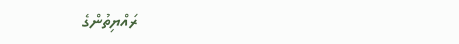ރައްޔިތުންގެ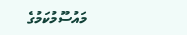މައުސޫމުކަމުގެ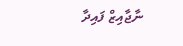ނާޖާއިޒް ފައިދާ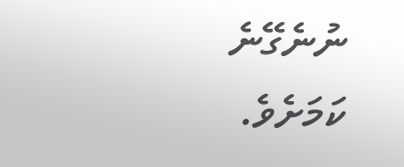ނުނެގޭނެ ކަމަށެވެ.